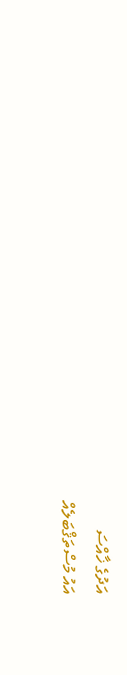އަދުގެ ޚާއްސަ
އައު މުސްތަޤްބަލެއް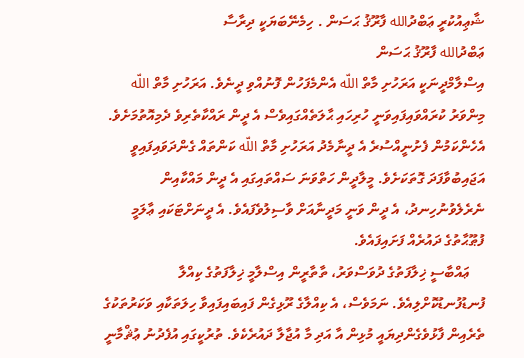ޝާޢިއުކުރީ ޢަބްދުالله ފާރޫޤު ޙަސަން . ހިމެނޭބަޔަކީ ދިރާސާ
ޢަބްދުالله ފާރޫޤު ޙަސަން
އިސްލާމްދީނަކީ އަރަހުށި މާތް اللّه އެންމެފަހުން ފޮނުއްވި ދީނެވެ. އަރަހުށި މާތް اللّه މިންވަރު ކުރައްވައިފައިވަނީ ހުރިހައި ޙާލަތެއްގައިވެސް އެ ދީން ރައްކާތެރިވެ ދެމިއޮތުމަށެވެ. އެހެންކަމުން ފެށުނީއްސުރެ އެ ދީނާމެދު އަރަހުށި މާތް اللّه ކަންތައް ގެންދަވައިފައިވީ އަޖައިބުވާފަދަ ގޮތަކަށެވެ. މީލާދީން ހަތްވަނަ ސައްތައިގައި އެ ދީން މައްކާއިން ނެރެލެވުނުހިނދު، އެ ދީން ވަނީ މަދީނާއަށް ވާސިލުވެފައެވެ. އެ ދީނަށްޓަކައި ޢާލަމީ ފުޠޫޙާތުގެ ދައުރެއް ފަށައިފައެވެ.
    ޢައްބާސީ ޚިލާފަތުގެ ދުވަސްވަރު، ތާތާރީން އިސްލާމީ ޚިލާފަތުގެ ކިއްލާ ފުނޑުފުނޑުކޮށްލިއެވެ. ނަމަވެސް، އެ ކިއްލާގެ ރޫޅިގެން ފައިބައިފައިވާ ހިލަތަކާއި ވަކަރުތަކުގެ ތެރެއިން ފާޅުވެގެންދިޔައީ މުޅިން އާ އަދި މާ އުޖާލާ ދައުރެކެވެ. ތުރުކީގައި އުފެދުނު ޢުޘްމާނީ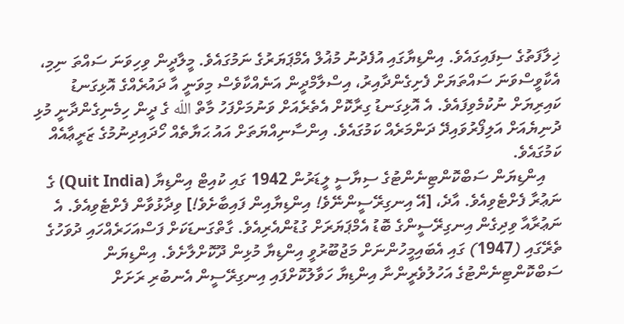ޚިލާފަތުގެ ސިފައިގައެވެ. އިންޑިޔާގައި އުފެދުނު މުޣުލް އެމްޕަޔަރުގެ ނަމުގައެވެ. މީލާދީން ވިހިވަނަ ސައްތަ ނިމި، އެކާވީސްވަނަ ސައްތަޔަށް ފެށިގެންދާއިރު، އިސްލާމްދީން އަނެއްކާވެސް މިވަނީ އާ ދައުރެއްގެ އޮޅިގަނޑު ކައިރިޔަށް ނުކުމެވިފައެވެ. އެ އޮޅިގަނޑު ގިރާކޮށް އެތެރެއަށް ވަނުމަށްފަހު މާތް اللّه ގެ ދީން ހިމެނިގެންދާނީ މުޅި ދުނިޔެއަށް އަލިފޯރުވައިދޭ ދަންމަރެއް ކަމުގައެވެ. އިންސާނިއްޔަތަށް އައު ޙަޔާތެއް ހޯދައިދިނުމުގެ ޒަރީޢާއެއް ކަމުގައެވެ.
    އިންޑިޔަން ސަބްކޮންޓިނެންޓުގެ ސިޔާސީ ލީޑަރުން 1942 ގައި ކުއިޓް އިންޑިޔާ (Quit India) ގެ ނަޢުރާ ފެށްޓެވިއެވެ. އާދެ، [އޭ އިނގިރޭސީންނޭވެ! އިންޑިޔާއިން ފައިބާށެވެ!] ވިދާޅުވާން ފެށްޓެވިއެވެ. އެ ނަޢުރާއާ ވިދިގެން އިނގިރޭސީންގެ ބޮޑު އެމްޕަޔަރަށް ގުޑުންއެރިއެވެ. ގާތްގަނޑަކަށް ފަސްއަހަރެއްހައި ދުވަހުގެ ތެރޭގައި (1947) ގައި އެބައިމީހުންނަށް މަޖުބޫރުވީ އިންޑިޔާ މުޅިން ދޫކޮށްލާށެވެ. އިންޑިޔަން ސަބްކޮންޓިނެންޓުގެ އަހުލުވެރީންނާ އިންޑިޔާ ހަވާލުކޮށްފައި އިނގިރޭސީން އެނބުރި ރަށަށް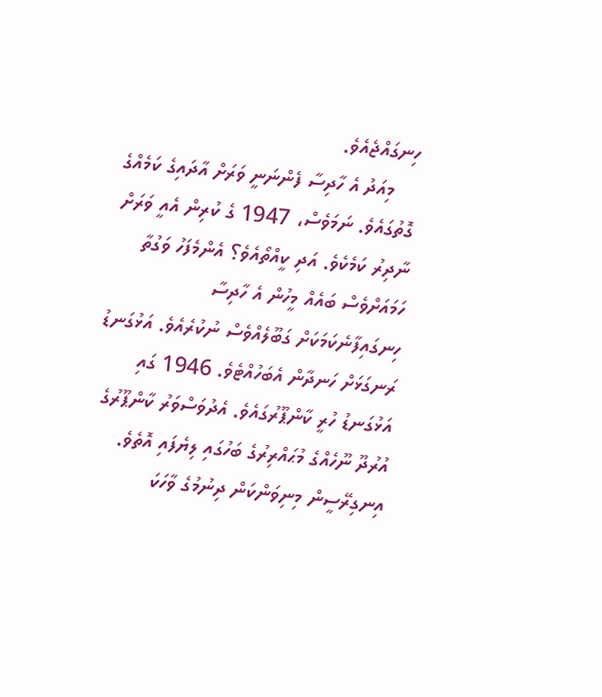ހިނގައްޖެއެވެ.
    މިއަދު އެ ހާދިސާ ފެންނަނީ ވަރަށް އާދައިގެ ކަމެއްގެ ގޮތުގައެވެ. ނަމަވެސް، 1947 ގެ ކުރިން އެއީ ވަރަށް ނާދިރު ކަމެކެވެ. އަދި ކީއްތޯއެވެ؟ އެންމެފަހު ވަގުތާ ހަމައަށްވެސް ބައެއް މީހުން އެ ހާދިސާ ހިނގައިފާނެކަމަކަށް ގަބޫލެއްވެސް ނުކުރެއެވެ. އަޅުގަނޑު ރަނގަޅަށް ހަނދާން އެބަހުއްޓެވެ. 1946 ގައި އަޅުގަނޑު ހުރީ ކާންޕޫރުގައެވެ. އެދުވަސްވަރު ކާންޕޫރުގެ އުރުދޫ ނޫހެއްގެ މުޙައްރިރުގެ ބަހުގައި ލިޔެފައި އޮތެވެ. އިނގިރޭސީން މިނިވަންކަން ދިނުމުގެ ވާހަކަ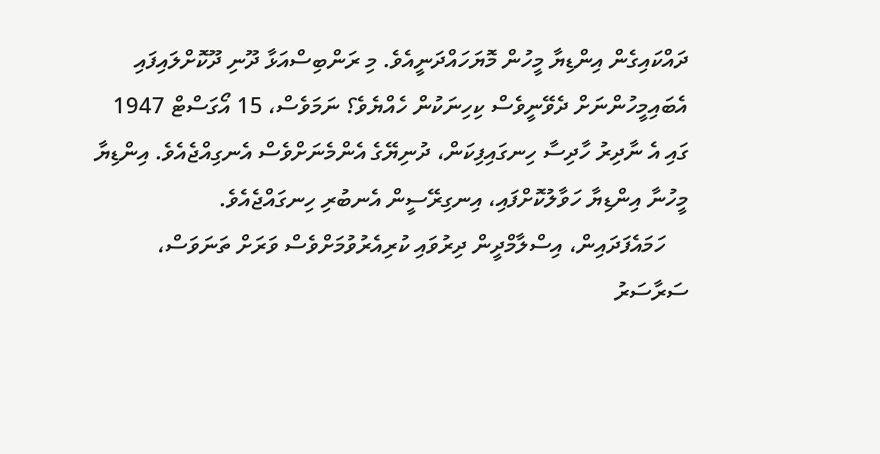ދައްކައިގެން އިންޑިޔާ މީހުން މޮޔަހައްދަނީއެވެ. މި ރަންބިސްއަޅާ ދޫނި ދޫކޮށްލައިފައި އެބައިމީހުންނަށް ދެވޭނީވެސް ކިހިނަކުން ހެއްޔެވެ؟ ނަމަވެސް، 15 އޯގަސްޓް 1947 ގައި އެ ނާދިރު ހާދިސާ ހިނގައިފިކަން، ދުނިޔޭގެ އެންމެނަށްވެސް އެނގިއްޖެއެވެ. އިންޑިޔާ މީހުނާ އިންޑިޔާ ހަވާލުކޮށްފައި، އިނގިރޭސީން އެނބުރި ހިނގައްޖެއެވެ.
    ހަމައެފަދައިން، އިސްލާމްދީން ދިރުވައި ކުރިއެރުވުމަށްވެސް ވަރަށް ތަނަވަސް، ސަރާސަރު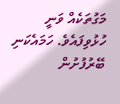މަގުތަކެއް ވަނީ ހުޅުވިފައެވެ. ހަމައެކަނި ބޭރުފުށުން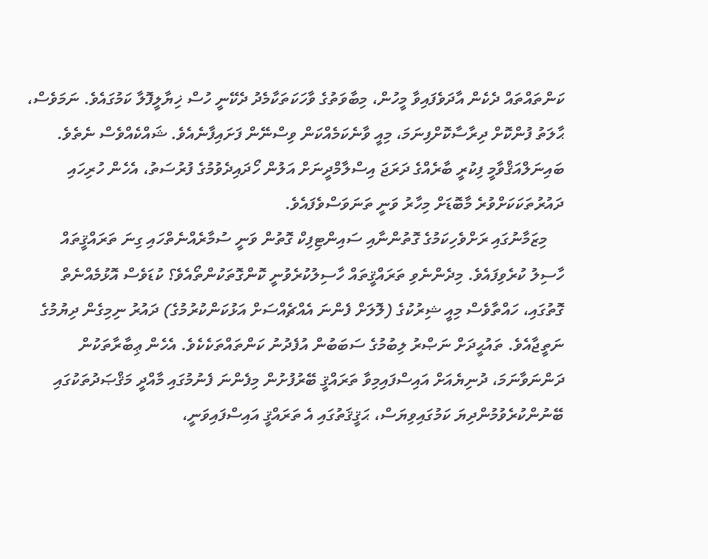ކަންތައްތައް ދެކެން އާދަވެފައިވާ މީހުން، މިބާވަތުގެ ވާހަކަތަކާމެދު ދެކޭނީ ހުސް ޚިޔާލީފޮލާ ކަމުގައެވެ. ނަމަވެސް، ޙާލަތު ފުންކޮށް ދިރާސާކޮށްފިނަމަ، މިއީ ވާނެކަމެއްކަން ވިސްނޭން ފަށައިފާނެއެވެ. ޝައްކެއްވެސް ނެތެވެ. ބައިނަލްއަޤްވާމީ ފިކުރީ ބާރެއްގެ ދަރަޖަ އިސްލާމްދީނަށް އަލުން ހޯދައިދެވުމުގެ ފުރުސަތު، އެހެން ހުރިހައި ދައުރުތަކަކަށްވުރެ މާބޮޑަށް މިހާރު ވަނީ ތަނަވަސްވެފައެވެ.
    މިޒަމާނުގައި ރަށްވެހިކަމުގެ ގޮތުންނާއި ސައިންޓިފިކް ގޮތުން ވަނީ ސުމާރެއްނެތްހައި ގިނަ ތަރައްޤީތައް ހާސިލު ކުރެވިފައެވެ. މިދެންނެވި ތަރައްޤީތައް ހާސިލުކުރެވުނީ ކޮންގޮތަކުންތޯއެވެ؟ ކުޑަވެސް އޮޅުމެއްނެތް ގޮތުގައި، ހައްތާވެސް މިއީ ޝިރުކުގެ (ލޮލަށް ފެންނަ އެއްޗެއްސަށް އަޅުކަންކުރުމުގެ) ދައުރު ނިމިގެން ދިޔުމުގެ ނަތީޖާއެވެ. ތައުޙީދަށް ނަޞްރު ލިބުމުގެ ސަބަބުން އުފެދުނު ކަންތައްތަކެކެވެ. އެހެން ޢިބާރާތަކުން ދަންނަވާނަމަ، ދުނިޔެއަށް އައިސްފައިމިވާ ތަރައްޤީ ބޭރުފުށުން މިފެންނަ ފެނުމުގައި މާއްދީ މަޤްޞަދުތަކުގައި ބޭނުންކުރެވުމުންދިޔަ ކަމުގައިވިޔަސް، ޙަޤީޤަތުގައި އެ ތަރައްޤީ އައިސްފައިވަނީ،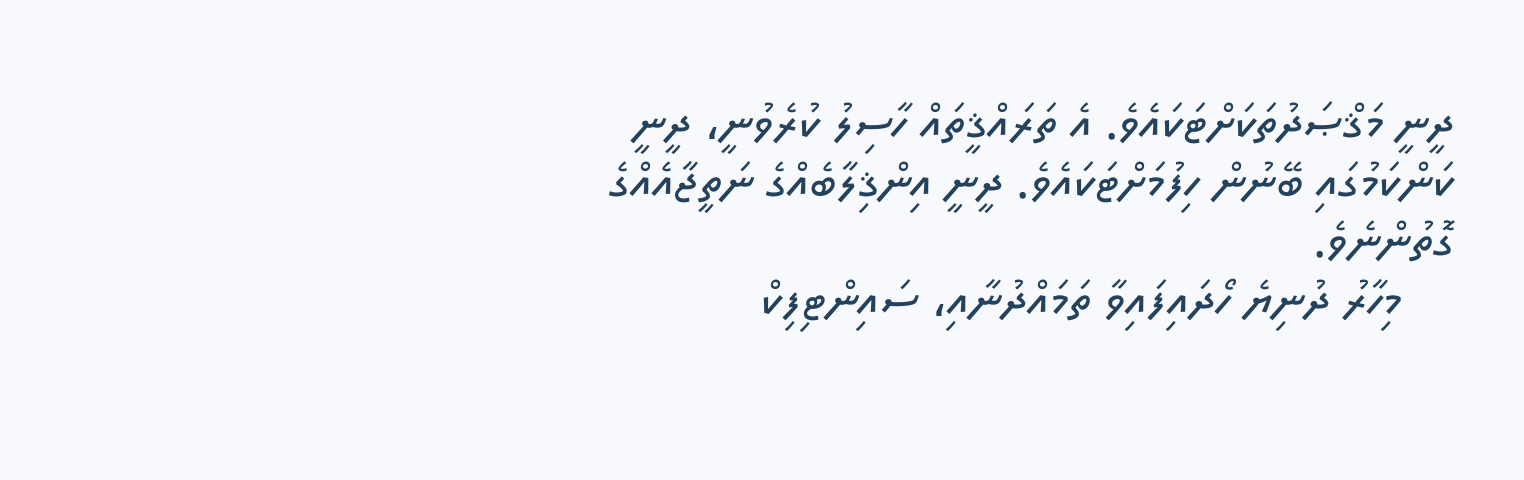ދީނީ މަޤްޞަދުތަކަށްޓަކައެވެ. އެ ތަރައްޤީތައް ހާސިލު ކުރެވުނީ، ދީނީ ކަންކަމުގައި ބޭނުން ހިފުމަށްޓަކައެވެ. ދީނީ އިންޤިލާބެއްގެ ނަތީޖާއެއްގެ ގޮތުންނެވެ.
    މިހާރު ދުނިޔެ ހޯދައިފައިވާ ތަމައްދުނާއި، ސައިންޓިފިކް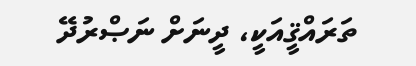ތަރައްޤީއަކީ، ދީނަށް ނަޞްރުދޭ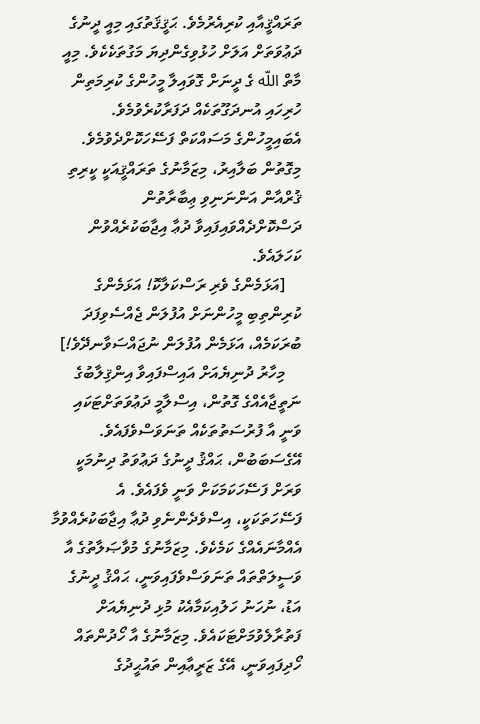ތަރައްޤީއާއި ކުރިއެރުމެވެ. ޙަޤީޤަތުގައި މިއީ ދީނުގެ ދަޢުވަތަށް އަލަށް ހުޅުވިގެންދިޔަ މަގުތަކެކެވެ. މިއީ މާތް اللّه ގެ ދީނަށް ގޮވައިލާ މީހުންގެ ކުރިމަތިން ހުރިހައި އުނދަގޫތަކެއް ދަފަރާކުރެވުމެވެ. އެބައިމީހުންގެ މަސައްކަތް ފަސޭހަކޮށްދެވުމެވެ. މިގޮތުން ބަލާއިރު، މިޒަމާނުގެ ތަރައްޤީއަކީ ކީރިތި ޤުރްއާން އަންނަނިވި ޢިބާރާތުން ދަސްކޮށްދެއްވައިފައިވާ ދުޢާ އިޖާބަކުރެއްވުން ކަހަލައެވެ.
    [އަޅަމެންގެ ވެރި ރަސްކަލާކޮ! އަޅަމެންގެ ކުރިންތިބި މީހުންނަށް އުފުލަން ޖެއްސެވިފަދަ ބުރަކަމެއް، އަޅަމެން އުފުލަން ނުޖައްސަވާނދޭވެ!]
    މިހާރު ދުނިޔެއަށް އައިސްފައިވާ އިންޤިލާބުގެ ނަތީޖާއެއްގެ ގޮތުން، އިސްލާމީ ދަޢުވަތަށްޓަކައި ވަނީ އާ ފުރުސަތުތަކެއް ތަނަވަސްވެފައެވެ. އޭގެސަބަބުން، ޙައްޤު ދީނުގެ ދަޢުވަތު ދިނުމަކީ ވަރަށް ފަސޭހަކަމަކަށް ވަނީ ވެފައެވެ. އެ ފަސޭހަތަކަކީ، އިސްވެދެންނެވި ދުޢާ އިޖާބަކުރެއްވުމާ އެއްމާނައެއްގެ ކަމެކެވެ. މިޒަމާނުގެ މުވާޞަލާތުގެ އާ ވަސީލަތްތައް ތަނަވަސްވެފައިވަނީ، ޙައްޤު ދީނުގެ އަޑު، ނުހަނު ހަލުއިކަމާއެކު މުޅި ދުނިޔެއަށް ފަތުރާލެވުމަށްޓަކައެވެ. މިޒަމާނުގެ އާ ހޯދުންތައް ހޯދިފައިވަނީ، އޭގެ ޒަރީޢާއިން ތައުޙީދުގެ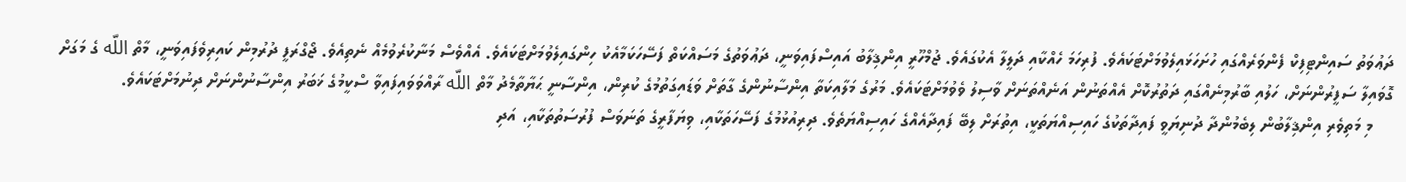ދަޢުވަތު ސައިންޓިފިކް ފެންވަރެއްގައި ހުށަހަޅައިލެވުމަށްޓަކައެވެ. ފުރިހަމަ ހެއްކާއި ދަލީލާ އެކުގައެވެ. ޖުމްހޫރީ އިންޤިލާބު އައިސްފައިވަނީ، ދަޢުވަތުގެ މަސައްކަތް ފަސޭހަކަމާއެކު ހިންގައިލެވުމަށްޓަކައެވެ. އެއްވެސް މަނާކުރެވުމެއް ނެތިއެވެ. ޖޯގްރަފީ ދުރުމިން ކައިރިވެފައިވަނީ، މާތް اللّه ގެ މަގަށް ގޮވައިލާ ސަފީރުންނަށް، ހަލުއި ބާރުމިނެއްގައި ދަތުރުކޮށް އެއްތަނުން އަނެއްތަނަށް ވާސިލު ވެވުމަށްޓަކައެވެ. މަރުގެ މަލާއިކަތާ އިންސާނުންގެ ގާތަށް ވަޑައިގަތުމުގެ ކުރިން، އިންސާނީ ޙަޔާތާމެދު މާތް اللّه ރާއްވަވައިފައިވާ ސްކީމުގެ ޚަބަރު އިންސާނުންނަށް ދިނުމަށްޓަކައެވެ.
    މި މަތިވެރި އިންޤިލާބުން ލިބެމުންދާ ދުނިޔަވީ ފައިދާތަކުގެ ހައިސިއްޔަތަކީ، އިތުރަށް ލިބޭ ފައިދާއެއްގެ ހައިސިއްޔަތެވެ. ދިރިއުޅުމުގެ ފަސޭހަތަކާއި، ވިޔަފާރީގެ ތަނަވަސް ފުރުސަތުތަކާއި، އަދި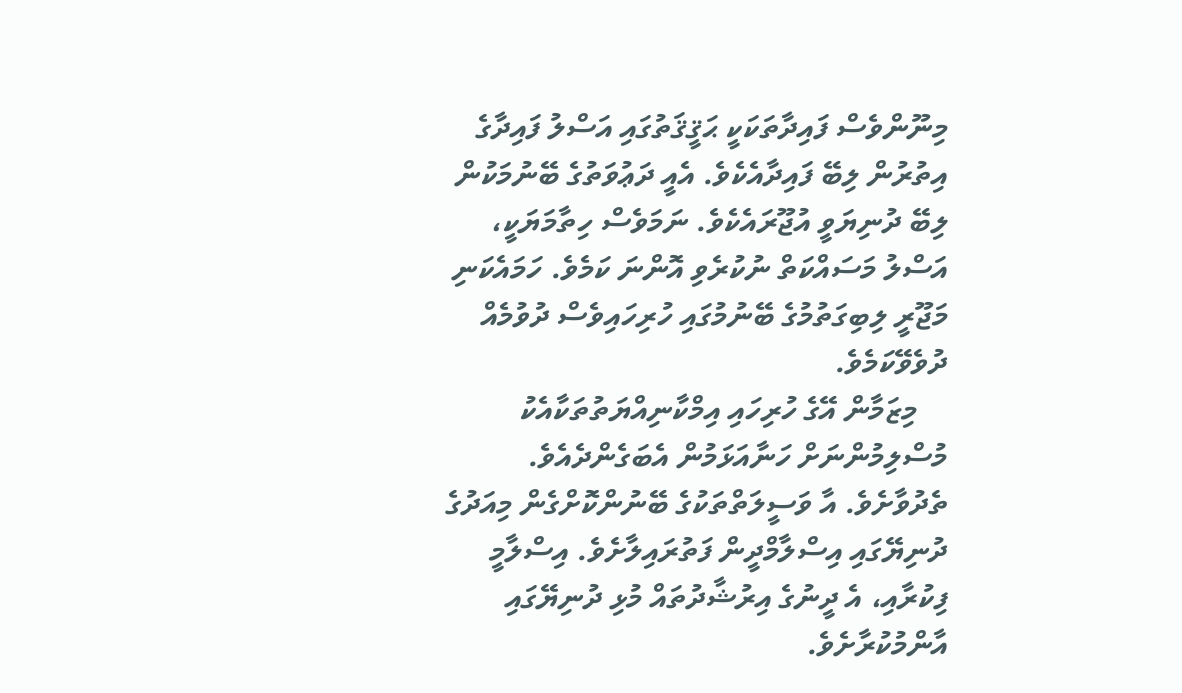މިނޫންވެސް ފައިދާތަކަކީ ޙަޤީޤަތުގައި އަސްލު ފައިދާގެ އިތުރުން ލިބޭ ފައިދާއެކެވެ. އެއީ ދަޢުވަތުގެ ބޭނުމަކުން ލިބޭ ދުނިޔަވީ އުޖޫރައެކެވެ. ނަމަވެސް ހިތާމަޔަކީ، އަސްލު މަސައްކަތް ނުކުރެވި އޮންނަ ކަމެވެ. ހަމައެކަނި މަޖޫރީ ލިބިގަތުމުގެ ބޭނުމުގައި ހުރިހައިވެސް ދުވުމެއް ދުވެވޭކަމެވެ.
    މިޒަމާން އޭގެ ހުރިހައި އިމްކާނިއްޔަތުތަކާއެކު މުސްލިމުންނަށް ހަނާއަޅަމުން އެބަގެންދެއެވެ. ތެދުވާށެވެ. އާ ވަސީލަތްތަކުގެ ބޭނުންކޮށްގެން މިއަދުގެ ދުނިޔޭގައި އިސްލާމްދީން ފަތުރައިލާށެވެ. އިސްލާމީ ފިކުރާއި، އެ ދީނުގެ އިރުޝާދުތައް މުޅި ދުނިޔޭގައި އާންމުކުރާށެވެ.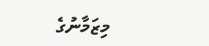މިޒަމާނުގެ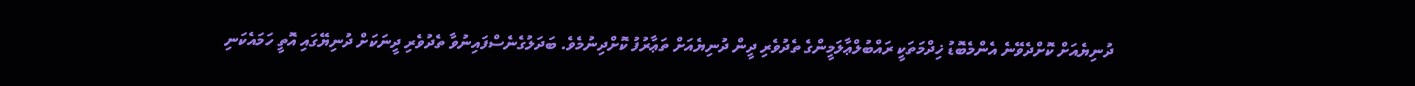ދުނިޔެއަށް ކޮށްދެވޭނެ އެންމެބޮޑު ޚިދްމަތަކީ ރައްބުލްޢާލަމީންގެ ތެދުވެރި ދީން ދުނިޔެއަށް ތަޢާރުފު ކޮށްދިނުމެވެ. ބަދަލުގެނެސްފައިނުވާ ތެދުވެރި ދީނަކަށް ދުނިޔޭގައި އޮތީ ހަމައެކަނި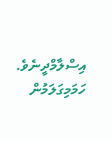އިސްލާމްދީނެވެ.
ހަމަމިގަލަމުން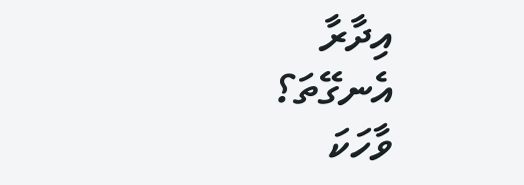އިދާރާ
އެނގޭތަ؟
ވާހަކަ